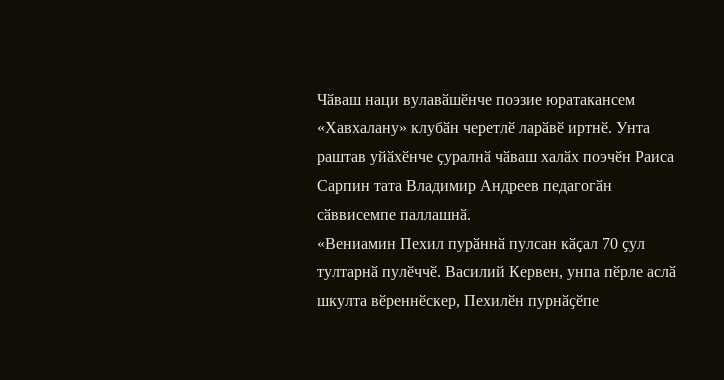Чӑваш наци вулавӑшӗнче поэзие юратакансем «Хавхалану» клубӑн черетлӗ ларӑвӗ иртнӗ. Унта раштав уйӑхӗнче ҫуралнӑ чӑваш халӑх поэчӗн Раиса Сарпин тата Владимир Андреев педагогӑн сӑввисемпе паллашнӑ.
«Вениамин Пехил пурӑннӑ пулсан кӑҫал 70 ҫул тултарнӑ пулӗччӗ. Василий Кервен, унпа пӗрле аслӑ шкулта вӗреннӗскер, Пехилӗн пурнӑҫӗпе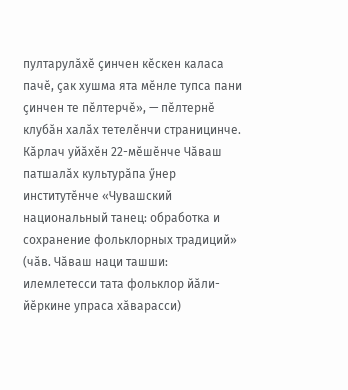пултарулӑхӗ ҫинчен кӗскен каласа пачӗ, ҫак хушма ята мӗнле тупса пани ҫинчен те пӗлтерчӗ», — пӗлтернӗ клубӑн халӑх тетелӗнчи страницинче.
Кӑрлач уйӑхӗн 22-мӗшӗнче Чӑваш патшалӑх культурӑпа ӳнер институтӗнче «Чувашский национальный танец: обработка и сохранение фольклорных традиций» (чӑв. Чӑваш наци ташши: илемлетесси тата фольклор йӑли-йӗркине упраса хӑварасси)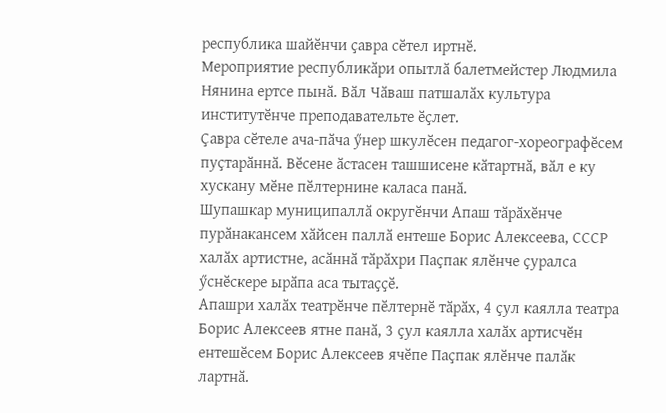республика шайӗнчи ҫавра сӗтел иртнӗ.
Мероприятие республикӑри опытлӑ балетмейстер Людмила Нянина ертсе пынӑ. Вӑл Чӑваш патшалӑх культура институтӗнче преподавательте ӗҫлет.
Ҫавра сӗтеле ача-пӑча ӳнер шкулӗсен педагог-хореографӗсем пуҫтарӑннӑ. Вӗсене ӑстасен ташшисене кӑтартнӑ, вӑл е ку хускану мӗне пӗлтернине каласа панӑ.
Шупашкар муниципаллӑ округӗнчи Апаш тӑрӑхӗнче пурӑнакансем хӑйсен паллӑ ентеше Борис Алексеева, СССР халӑх артистне, асӑннӑ тӑрӑхри Паҫпак ялӗнче ҫуралса ӳснӗскере ырӑпа аса тытаҫҫӗ.
Апашри халӑх театрӗнче пӗлтернӗ тӑрӑх, 4 ҫул каялла театра Борис Алексеев ятне панӑ, 3 ҫул каялла халӑх артисчӗн ентешӗсем Борис Алексеев ячӗпе Паҫпак ялӗнче палӑк лартнӑ.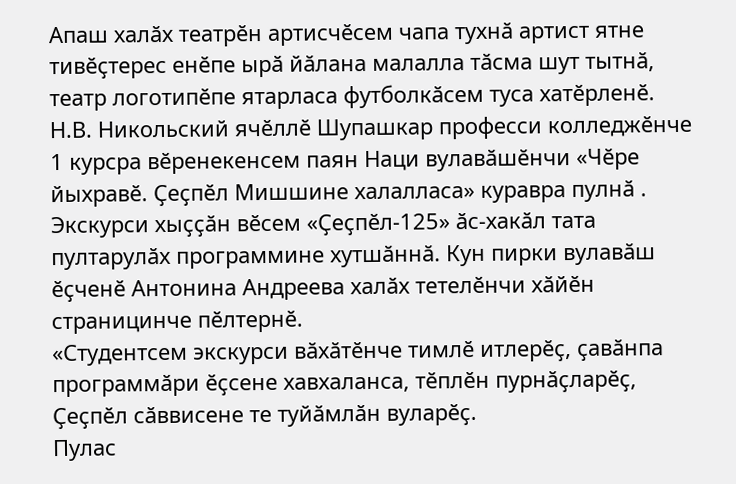Апаш халӑх театрӗн артисчӗсем чапа тухнӑ артист ятне тивӗҫтерес енӗпе ырӑ йӑлана малалла тӑсма шут тытнӑ, театр логотипӗпе ятарласа футболкӑсем туса хатӗрленӗ.
Н.В. Никольский ячӗллӗ Шупашкар професси колледжӗнче 1 курсра вӗренекенсем паян Наци вулавӑшӗнчи «Чӗре йыхравӗ. Ҫеҫпӗл Мишшине халалласа» куравра пулнӑ . Экскурси хыҫҫӑн вӗсем «Ҫеҫпӗл-125» ӑс-хакӑл тата пултарулӑх программине хутшӑннӑ. Кун пирки вулавӑш ӗҫченӗ Антонина Андреева халӑх тетелӗнчи хӑйӗн страницинче пӗлтернӗ.
«Студентсем экскурси вӑхӑтӗнче тимлӗ итлерӗҫ, ҫавӑнпа программӑри ӗҫсене хавхаланса, тӗплӗн пурнӑҫларӗҫ, Ҫеҫпӗл сӑввисене те туйӑмлӑн вуларӗҫ.
Пулас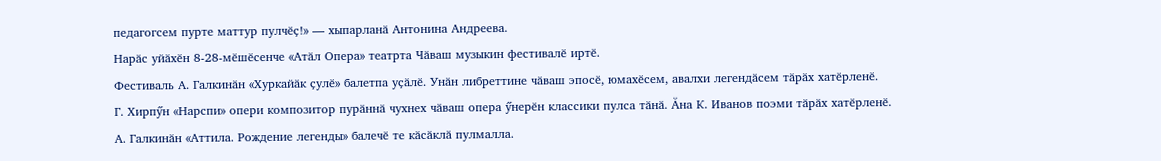педагогсем пурте маттур пулчӗҫ!» — хыпарланӑ Антонина Андреева.
Нарӑс уйӑхӗн 8-28-мӗшӗсенче «Атӑл Опера» театрта Чӑваш музыкин фестивалӗ иртӗ.
Фестиваль А. Галкинӑн «Хуркайӑк ҫулӗ» балетпа уҫӑлӗ. Унӑн либреттине чӑваш эпосӗ, юмахӗсем, авалхи легендӑсем тӑрӑх хатӗрленӗ.
Г. Хирпӳн «Нарспи» опери композитор пурӑннӑ чухнех чӑваш опера ӳнерӗн классики пулса тӑнӑ. Ӑна К. Иванов поэми тӑрӑх хатӗрленӗ.
А. Галкинӑн «Аттила. Рождение легенды» балечӗ те кӑсӑклӑ пулмалла.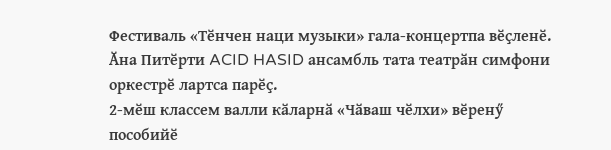Фестиваль «Тӗнчен наци музыки» гала-концертпа вӗҫленӗ. Ӑна Питӗрти ACID HASID ансамбль тата театрӑн симфони оркестрӗ лартса парӗҫ.
2-мӗш классем валли кӑларнӑ «Чӑваш чӗлхи» вӗренӳ пособийӗ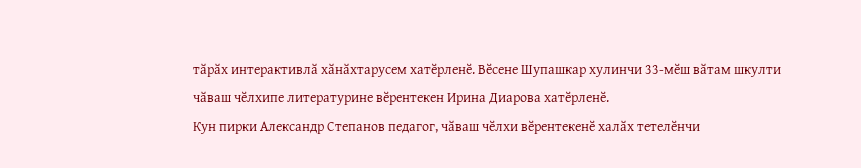тӑрӑх интерактивлӑ хӑнӑхтарусем хатӗрленӗ. Вӗсене Шупашкар хулинчи 33-мӗш вӑтам шкулти чӑваш чӗлхипе литературине вӗрентекен Ирина Диарова хатӗрленӗ.
Кун пирки Александр Степанов педагог, чӑваш чӗлхи вӗрентекенӗ халӑх тетелӗнчи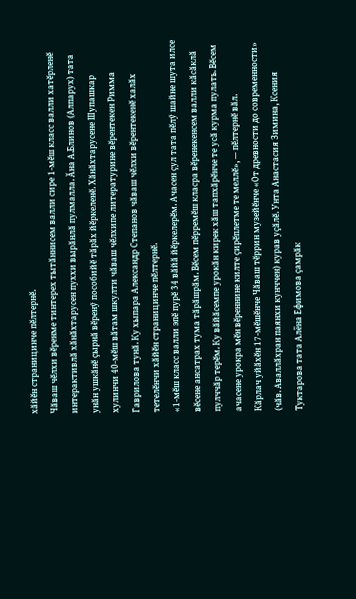хӑйӗн страницинче пӗлтернӗ.
Чӑваш чӗлхи вӗренме тинтерех тытӑннисем валли сире 1-мӗш класс валли хатӗрленӗ интерактивлӑ хӑнӑхтарусен пуххи вырӑнлӑ пулмалла. Ӑна А.Блинов (Алпарух) тата унӑн ушкӑнӗ ҫырнӑ вӗренӳ пособийӗ тӑрӑх йӗркеленӗ. Хӑнӑхтарусене Шупашкар хулинчи 40-мӗш вӑтам шкулти чӑваш чӗлхипе литературине вӗрентекен Римма Гаврилова тунӑ. Ку хыпара Александр Степанов чӑваш чӗлхи вӗрентекенӗ халӑх тетелӗнчи хӑйӗн страницинче пӗлтернӗ.
«1-мӗш класс валли эпӗ пурӗ 34 вӑйӑ йӗркелерӗм. Ачасен ҫул тата пӗлӳ шайне шута илсе вӗсене ансатрах тума тӑрӑшрӑм. Вӗсем пӗрремӗш класра вӗренекенсем валли кӑсӑклӑ пулччӑр терӗм. Ку вӑйӑсемпе урокӑн кирек хӑш тапхӑрӗнче те усӑ курма пулать. Вӗсем ачасене урокра мӗн вӗреннине килте ҫирӗплетме те меллӗ», — пӗлтернӗ вӑл.
Кӑрлач уйӑхӗн 17-мӗшӗнче Чӑваш тӗррин музейӗнче «От древности до современности» (чӑв. Аваллӑхран паянхи кунччен) курав уҫӑлӗ. Унта Анастасия Зимина, Ксения Туктарова тата Алёна Ефимова ҫамрӑк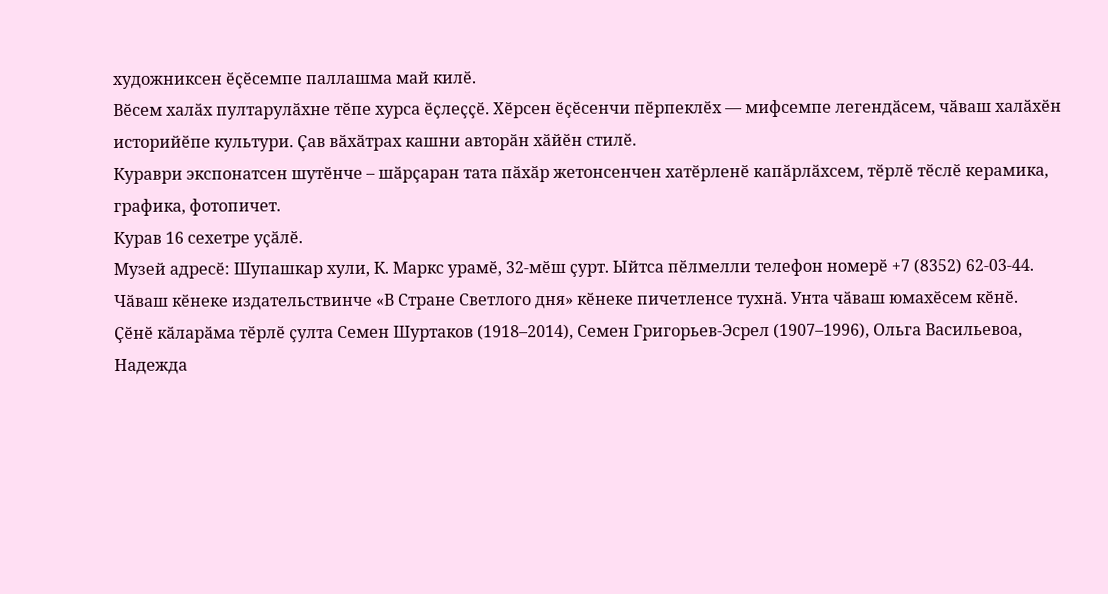художниксен ӗҫӗсемпе паллашма май килӗ.
Вӗсем халӑх пултарулӑхне тӗпе хурса ӗҫлеҫҫӗ. Хӗрсен ӗҫӗсенчи пӗрпеклӗх — мифсемпе легендӑсем, чӑваш халӑхӗн историйӗпе культури. Ҫав вӑхӑтрах кашни авторӑн хӑйӗн стилӗ.
Кураври экспонатсен шутӗнче – шӑрҫаран тата пӑхӑр жетонсенчен хатӗрленӗ капӑрлӑхсем, тӗрлӗ тӗслӗ керамика, графика, фотопичет.
Курав 16 сехетре уҫӑлӗ.
Музей адресӗ: Шупашкар хули, К. Маркс урамӗ, 32-мӗш ҫурт. Ыйтса пӗлмелли телефон номерӗ +7 (8352) 62-03-44.
Чӑваш кӗнеке издательствинче «В Стране Светлого дня» кӗнеке пичетленсе тухнӑ. Унта чӑваш юмахӗсем кӗнӗ.
Ҫӗнӗ кӑларӑма тӗрлӗ ҫулта Семен Шуртаков (1918–2014), Семен Григорьев-Эсрел (1907–1996), Ольга Васильевоа, Надежда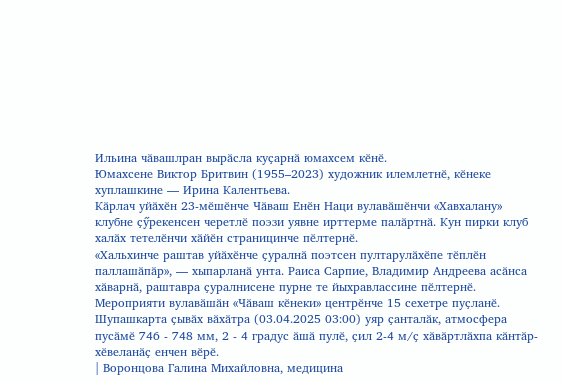Ильина чӑвашлран вырӑсла куҫарнӑ юмахсем кӗнӗ.
Юмахсене Виктор Бритвин (1955–2023) художник илемлетнӗ, кӗнеке хуплашкине — Ирина Калентьева.
Кӑрлач уйӑхӗн 23-мӗшӗнче Чӑваш Енӗн Наци вулавӑшӗнчи «Хавхалану» клубне ҫӳрекенсен черетлӗ поэзи уявне ирттерме палӑртнӑ. Кун пирки клуб халӑх тетелӗнчи хӑйӗн страницинче пӗлтернӗ.
«Хальхинче раштав уйӑхӗнче ҫуралнӑ поэтсен пултарулӑхӗпе тӗплӗн паллашӑпӑр», — хыпарланӑ унта. Раиса Сарпие, Владимир Андреева асӑнса хӑварнӑ, раштавра ҫуралнисене пурне те йыхравлассине пӗлтернӗ.
Мероприяти вулавӑшӑн «Чӑваш кӗнеки» центрӗнче 15 сехетре пуҫланӗ.
Шупашкарта ҫывӑх вӑхӑтра (03.04.2025 03:00) уяр ҫанталӑк, атмосфера пусӑмӗ 746 - 748 мм, 2 - 4 градус ӑшӑ пулӗ, ҫил 2-4 м/ҫ хӑвӑртлӑхпа кӑнтӑр-хӗвеланӑҫ енчен вӗрӗ.
| Воронцова Галина Михайловна, медицина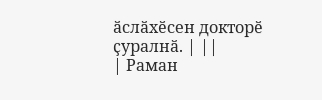ӑслӑхӗсен докторӗ ҫуралнӑ. | ||
| Раман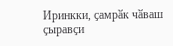Иринкки, ҫамрӑк чӑваш ҫыравҫи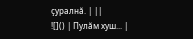ҫуралнӑ. | ||
![]() | Пулӑм хуш... |